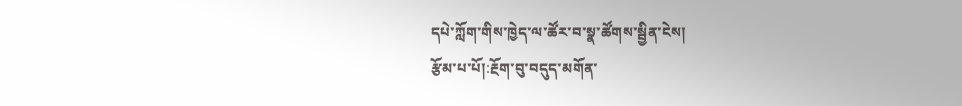དཔེ་ཀློག་གིས་ཁྱེད་ལ་ཚོར་བ་སྣ་ཚོགས་སྦྱིན་ངེས།
རྩོམ་པ་པོ།:རྔོག་བུ་བདུད་མགོན་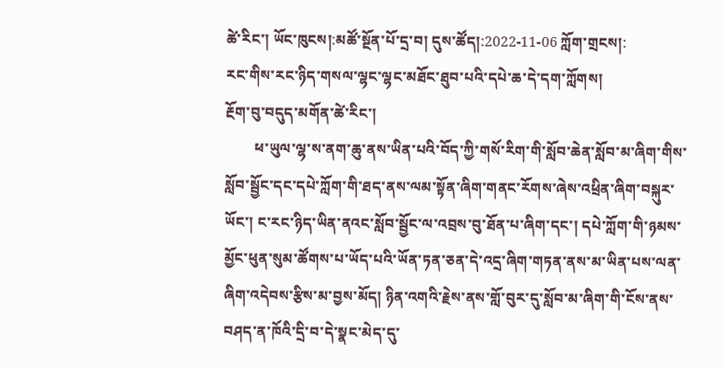ཚེ་རིང་། ཡོང་ཁུངས།:མཚོ་སྔོན་པོ་དྲ་བ། དུས་ཚོད།:2022-11-06 ཀློག་གྲངས།:
རང་གིས་རང་ཉིད་གསལ་ལྷང་ལྷང་མཐོང་ཐུབ་པའི་དཔེ་ཆ་དེ་དག་ཀློགས།
རྔོག་བུ་བདུད་མགོན་ཚེ་རིང་།
        ཕ་ཡུལ་ལྷ་ས་ནག་ཆུ་ནས་ཡིན་པའི་བོད་ཀྱི་གསོ་རིག་གི་སློབ་ཆེན་སློབ་མ་ཞིག་གིས་སློབ་སྦྱོང་དང་དཔེ་ཀློག་གི་ཐད་ནས་ལམ་སྟོན་ཞིག་གནང་རོགས་ཞེས་འཕྲིན་ཞིག་བསྐུར་ཡོང་། ང་རང་ཉིད་ཡིན་ནའང་སློབ་སྦྱོང་ལ་འབྲས་བུ་ཐོན་པ་ཞིག་དང་། དཔེ་ཀློག་གི་ཉམས་མྱོང་ཕུན་སུམ་ཚོགས་པ་ཡོད་པའི་ཡོན་ཏན་ཅན་དེ་འདྲ་ཞིག་གཏན་ནས་མ་ཡིན་པས་ལན་ཞིག་འདེབས་རྩིས་མ་བྱས་མོད། ཉིན་འགའི་རྗེས་ནས་གློ་བུར་དུ་སློབ་མ་ཞིག་གི་ངོས་ནས་བཤད་ན་ཁོའི་དྲི་བ་དེ་སྣང་མེད་དུ་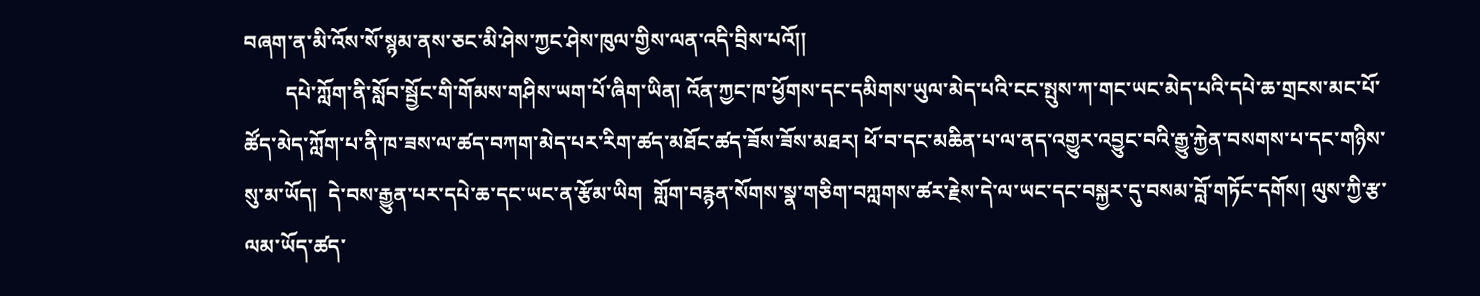བཞག་ན་མི་འོས་སོ་སྙམ་ནས་ཅང་མི་ཤེས་ཀྱང་ཤེས་ཁུལ་གྱིས་ལན་འདི་བྲིས་པའོ།།
        དཔེ་ཀློག་ནི་སློབ་སྦྱོང་གི་གོམས་གཤིས་ཡག་པོ་ཞིག་ཡིན། འོན་ཀྱང་ཁ་ཕྱོགས་དང་དམིགས་ཡུལ་མེད་པའི་ངང་སྤུས་ཀ་གང་ཡང་མེད་པའི་དཔེ་ཆ་གྲངས་མང་པོ་ཚོད་མེད་ཀློག་པ་ནི་ཁ་ཟས་ལ་ཚད་བཀག་མེད་པར་རིག་ཚད་མཐོང་ཚད་ཟོས་ཟོས་མཐར། ཕོ་བ་དང་མཆིན་པ་ལ་ནད་འགྱུར་འབྱུང་བའི་རྒྱུ་རྐྱེན་བསགས་པ་དང་གཉིས་སུ་མ་ཡོད།  དེ་བས་རྒྱུན་པར་དཔེ་ཆ་དང་ཡང་ན་རྩོམ་ཡིག  གློག་བརྙན་སོགས་སྣ་གཅིག་བཀླགས་ཚར་རྗེས་དེ་ལ་ཡང་དང་བསྐྱར་དུ་བསམ་བློ་གཏོང་དགོས། ལུས་ཀྱི་རྩ་ལམ་ཡོད་ཚད་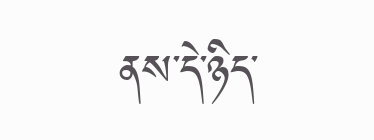ནས་དེ་ཉིད་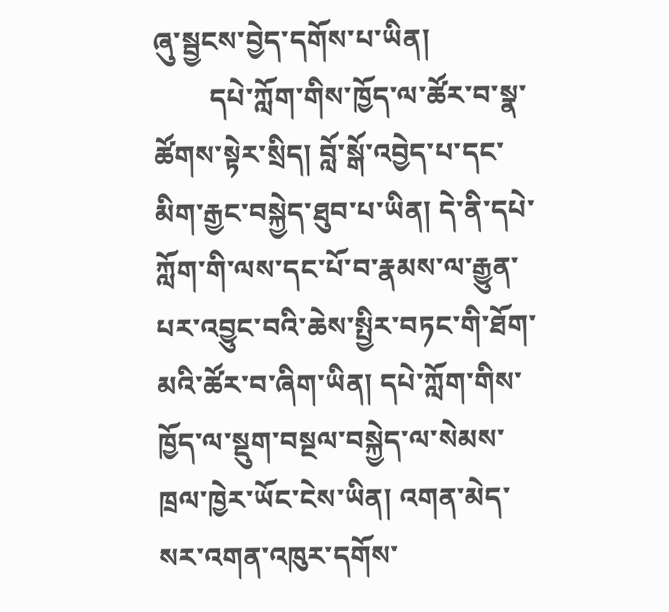ཞུ་སྦྱངས་བྱེད་དགོས་པ་ཡིན།
        དཔེ་ཀློག་གིས་ཁྱོད་ལ་ཚོར་བ་སྣ་ཚོགས་སྟེར་སྲིད། བློ་སྒོ་འབྱེད་པ་དང་མིག་རྒྱང་བསྐྱེད་ཐུབ་པ་ཡིན། དེ་ནི་དཔེ་ཀློག་གི་ལས་དང་པོ་བ་རྣམས་ལ་རྒྱུན་པར་འབྱུང་བའི་ཆེས་སྤྱིར་བཏང་གི་ཐོག་མའི་ཚོར་བ་ཞིག་ཡིན། དཔེ་ཀློག་གིས་ཁྱོད་ལ་སྡུག་བསྔལ་བསྐྱེད་ལ་སེམས་ཁྲལ་ཁྱེར་ཡོང་ངེས་ཡིན། འགན་མེད་སར་འགན་འཁུར་དགོས་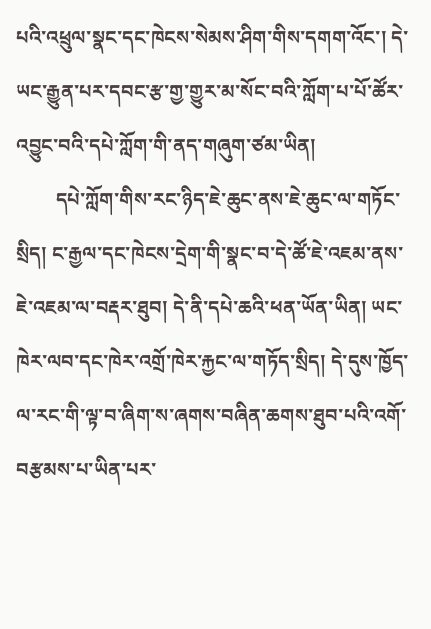པའི་འཕྲུལ་སྣང་དང་ཁེངས་སེམས་ཤིག་གིས་དགག་འོང་། དེ་ཡང་རྒྱུན་པར་དབང་རྩ་གྱ་གྱུར་མ་སོང་བའི་ཀློག་པ་པོ་ཚོར་འབྱུང་བའི་དཔེ་ཀློག་གི་ནད་གཞུག་ཙམ་ཡིན།
        དཔེ་ཀློག་གིས་རང་ཉིད་ཇེ་ཆུང་ནས་ཇེ་ཆུང་ལ་གཏོང་སྲིད། ང་རྒྱལ་དང་ཁེངས་དྲེག་གི་སྣང་བ་དེ་ཚོ་ཇེ་འཇམ་ནས་ཇེ་འཇམ་ལ་བརྡར་ཐུབ། དེ་ནི་དཔེ་ཆའི་ཕན་ཡོན་ཡིན། ཡང་ཁེར་ལབ་དང་ཁེར་འགྲོ་ཁེར་རྐྱང་ལ་གཏོད་སྲིད། དེ་དུས་ཁྱོད་ལ་རང་གི་ལྟ་བ་ཞིག་ས་ཞགས་བཞིན་ཆགས་ཐུབ་པའི་འགོ་བརྩམས་པ་ཡིན་པར་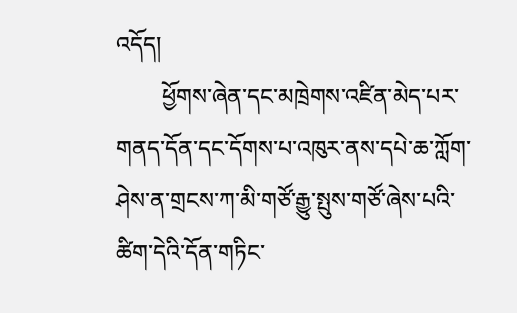འདོད།
        ཕྱོགས་ཞེན་དང་མཁྲེགས་འཛིན་མེད་པར་གནད་དོན་དང་དོགས་པ་འཁུར་ནས་དཔེ་ཆ་ཀློག་ཤེས་ན་གྲངས་ཀ་མི་གཙོ་རྒྱུ་སྤུས་གཙོ་ཞེས་པའི་ཚིག་དེའི་དོན་གཏིང་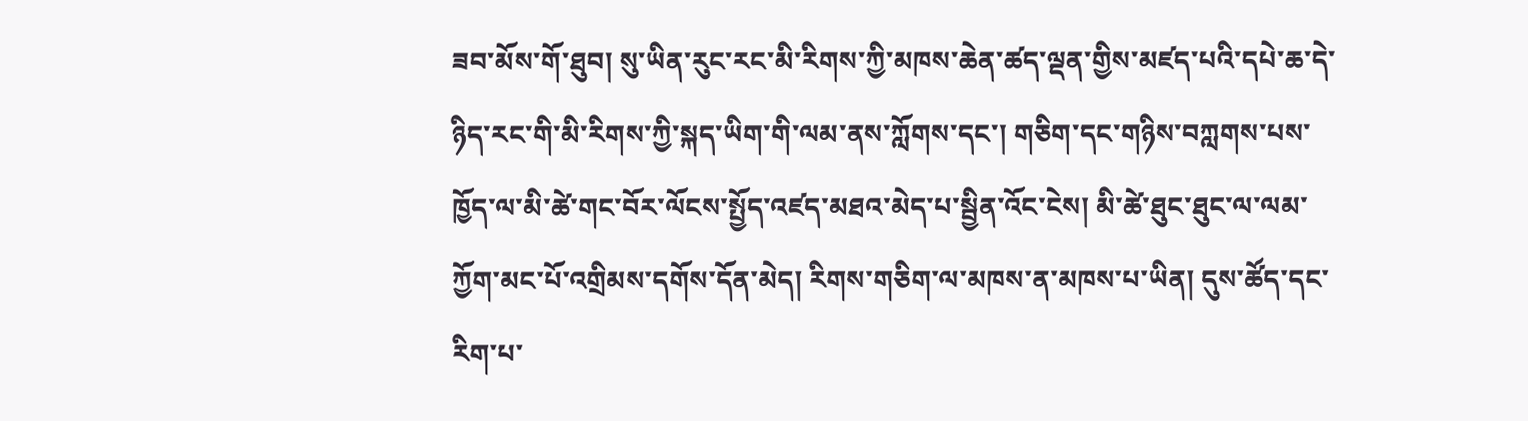ཟབ་མོས་གོ་ཐུབ། སུ་ཡིན་རུང་རང་མི་རིགས་ཀྱི་མཁས་ཆེན་ཚད་ལྡན་གྱིས་མཛད་པའི་དཔེ་ཆ་དེ་ཉིད་རང་གི་མི་རིགས་ཀྱི་སྐད་ཡིག་གི་ལམ་ནས་ཀློགས་དང་། གཅིག་དང་གཉིས་བཀླགས་པས་ཁྱོད་ལ་མི་ཚེ་གང་བོར་ལོངས་སྤྱོད་འཛད་མཐའ་མེད་པ་སྦྱིན་འོང་ངེས། མི་ཚེ་ཐུང་ཐུང་ལ་ལམ་ཀྱོག་མང་པོ་འགྲིམས་དགོས་དོན་མེད། རིགས་གཅིག་ལ་མཁས་ན་མཁས་པ་ཡིན། དུས་ཚོད་དང་རིག་པ་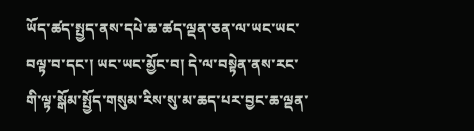ཡོད་ཚད་སྤྱད་ནས་དཔེ་ཆ་ཚད་ལྡན་ཅན་ལ་ཡང་ཡང་བལྟ་བ་དང་། ཡང་ཡང་མྱོང་བ། དེ་ལ་བསྟེན་ནས་རང་གི་ལྟ་སྒོམ་སྤྱོད་གསུམ་རིས་སུ་མ་ཆད་པར་བྱང་ཆ་ལྡན་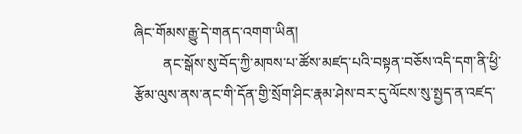ཞིང་གོམས་རྒྱུ་དེ་གནད་འགག་ཡིན།
        ནང་སྒོས་སུ་བོད་ཀྱི་མཁས་པ་ཚོས་མཛད་པའི་བསྟན་བཅོས་འདི་དག་ནི་ཕྱི་རྩོམ་ལུས་ནས་ནང་གི་དོན་གྱི་སྲོག་ཤིང་རྣམ་ཤེས་བར་དུ་ལོངས་སུ་སྤྱད་ན་འཛད་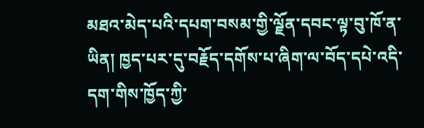མཐའ་མེད་པའི་དཔག་བསམ་གྱི་ལྗོན་དབང་ལྟ་བུ་ཁོ་ན་ཡིན། ཁྱད་པར་དུ་བརྗོད་དགོས་པ་ཞིག་ལ་བོད་དཔེ་འདི་དག་གིས་ཁྱོད་ཀྱི་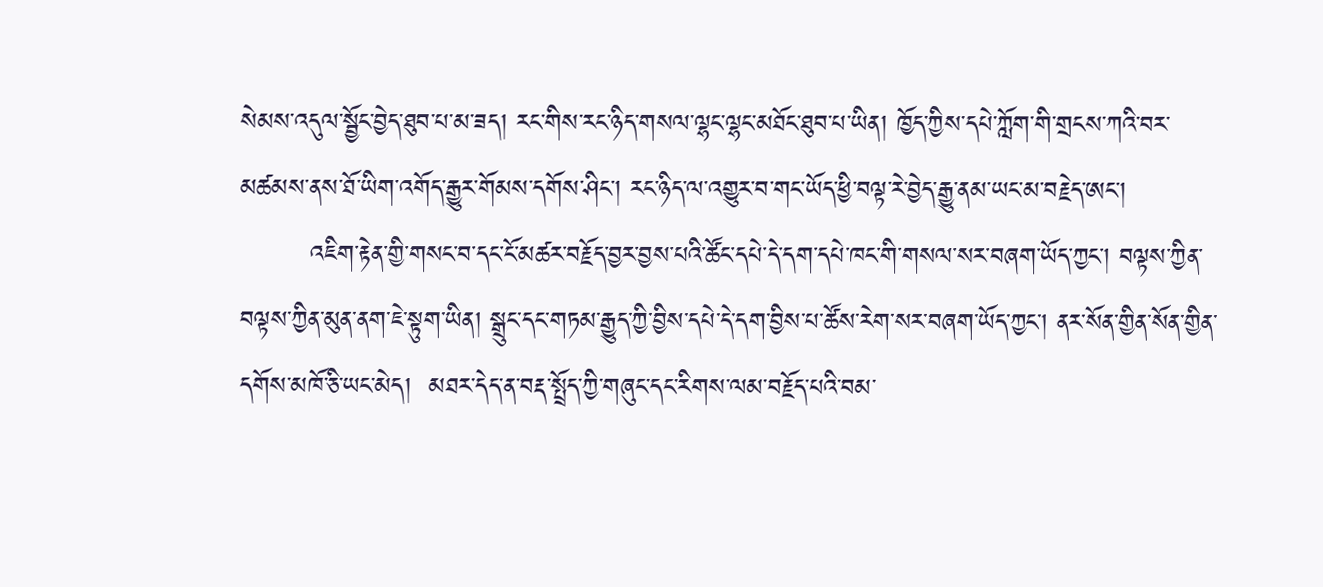སེམས་འདུལ་སྦྱོང་བྱེད་ཐུབ་པ་མ་ཟད། རང་གིས་རང་ཉིད་གསལ་ལྷང་ལྷང་མཐོང་ཐུབ་པ་ཡིན། ཁྱོད་ཀྱིས་དཔེ་ཀློག་གི་གྲངས་ཀའི་བར་མཚམས་ནས་ཐོ་ཡིག་འགོད་རྒྱུར་གོམས་དགོས་ཤིང་། རང་ཉིད་ལ་འགྱུར་བ་གང་ཡོད་ཕྱི་བལྟ་རེ་བྱེད་རྒྱུ་ནམ་ཡང་མ་བརྗེད་ཨང་།
        འཇིག་རྟེན་གྱི་གསང་བ་དང་ངོ་མཚར་བརྗོད་བྱར་བྱས་པའི་ཚོང་དཔེ་དེ་དག་དཔེ་ཁང་གི་གསལ་སར་བཞག་ཡོད་ཀྱང་། བལྟས་ཀྱིན་བལྟས་ཀྱིན་མུན་ནག་ཇེ་སྟུག་ཡིན། སྒྲུང་དང་གཏམ་རྒྱུད་ཀྱི་བྱིས་དཔེ་དེ་དག་བྱིས་པ་ཚོས་རེག་སར་བཞག་ཡོད་ཀྱང་། ནར་སོན་གྱིན་སོན་གྱིན་དགོས་མཁོ་ཅི་ཡང་མེད།  མཐར་དེད་ན་བརྡ་སྤྲོད་ཀྱི་གཞུང་དང་རིགས་ལམ་བརྗོད་པའི་བམ་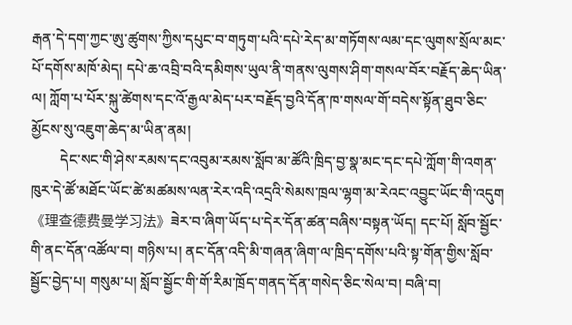རྒན་དེ་དག་ཀྱང་ཨུ་ཚུགས་ཀྱིས་དཔུང་བ་གཏུག་པའི་དཔེ་རེད་མ་གཏོགས་ལམ་དང་ལུགས་སྲོལ་མང་པོ་དགོས་མཁོ་མེད། དཔེ་ཆ་འབྲི་བའི་དམིགས་ཡུལ་ནི་གནས་ལུགས་ཤིག་གསལ་བོར་བརྗོད་ཆེད་ཡིན་ལ། ཀློག་པ་པོར་སྐུ་ཚེགས་དང་འོ་རྒྱལ་མེད་པར་བརྗོད་བྱའི་དོན་ཁ་གསལ་གོ་བདེས་སྟོན་ཐུབ་ཅིང་མྱོངས་སུ་འཇུག་ཆེད་མ་ཡིན་ནམ།
        དེང་སང་གི་ཤེས་རམས་དང་འབུམ་རམས་སློབ་མ་ཚོའི་ཁྲིད་བྱ་སྣ་མང་དང་དཔེ་ཀློག་གི་འགན་ཁུར་དེ་ཚོ་མཐོང་ཡོང་ཚེ་མཚམས་ལན་རེར་འདི་འདྲའི་སེམས་ཁྲལ་ལྷག་མ་རེའང་འབྱུང་ཡོང་གི་འདུག《理查德费曼学习法》ཟེར་བ་ཞིག་ཡོད་པ་དེར་དོན་ཚན་བཞིས་བསྟན་ཡོད། དང་པོ། སློབ་སྦྱོང་གི་ནང་དོན་འཚོལ་བ། གཉིས་པ། ནང་དོན་འདི་མི་གཞན་ཞིག་ལ་ཁྲིད་དགོས་པའི་སྟ་གོན་གྱིས་སློབ་སྦྱོང་བྱེད་པ། གསུམ་པ། སློབ་སྦྱོང་གི་གོ་རིམ་ཁྲོད་གནད་དོན་གསེད་ཅིང་སེལ་བ། བཞི་བ།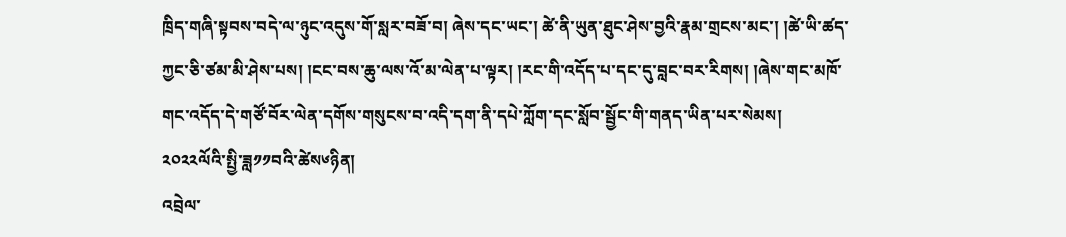ཁྲིད་གཞི་སྟབས་བདེ་ལ་ཉུང་འདུས་གོ་སླར་བཟོ་བ། ཞེས་དང་ཡང་། ཚེ་ནི་ཡུན་ཐུང་ཤེས་བྱའི་རྣམ་གྲངས་མང་། །ཚེ་ཡི་ཚད་ཀྱང་ཅི་ཙམ་མི་ཤེས་པས། །ངང་བས་ཆུ་ལས་འོ་མ་ལེན་པ་ལྟར། །རང་གི་འདོད་པ་དང་དུ་བླང་བར་རིགས། །ཞེས་གང་མཁོ་གང་འདོད་དེ་གཙོ་བོར་ལེན་དགོས་གསུངས་བ་འདི་དག་ནི་དཔེ་ཀློག་དང་སློབ་སྦྱོང་གི་གནད་ཡིན་པར་སེམས།
༢༠༢༢ལོའི་སྤྱི་ཟླ༡༡བའི་ཚེས༦ཉིན།
འབྲེལ་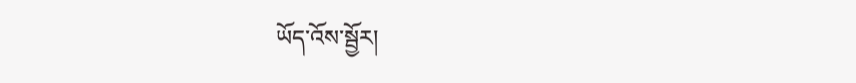ཡོད་འོས་སྦྱོར།